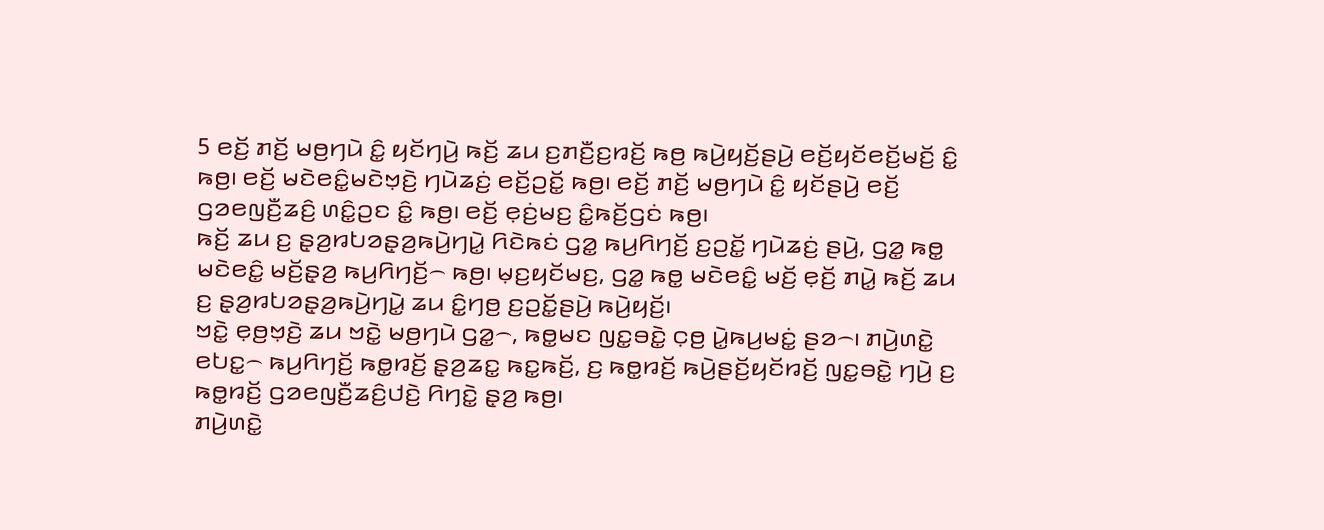5 ꤕꤢꤩ꤬ ꤊꤢꤩ꤬ ꤗꤥ꤬ꤚꤣꤧ ꤢꤨ꤭ ꤟꤢꤩꤚꤣꤧ꤬ ꤒꤢꤩ꤬ ꤘꤣ ꤢ꤬ꤊꤢꤪ꤬ꤢ꤬ꤙꤢꤩ꤬ ꤒꤥ꤬ ꤒꤣꤧ꤬ꤟꤢꤩ꤬ꤔꤣꤧ꤬ ꤕꤢꤩ꤬ꤟꤢꤩꤕꤢꤩ꤬ꤗꤢꤩ꤬ ꤢꤨ꤭ ꤒꤥ꤬꤯ ꤕꤢꤩ꤬ ꤗꤢꤧꤕꤢꤨ꤭ꤗꤢꤧꤠ꤫ꤢꤧ꤬ ꤚꤣꤧꤘꤢꤦ꤬ ꤕꤢꤩ꤬ꤑꤢꤩ꤭ ꤒꤥ꤬꤯ ꤕꤢꤩ꤬ ꤊꤢꤩ꤬ ꤗꤥ꤬ꤚꤣꤧ ꤢꤨ꤭ ꤟꤢꤩꤔꤣꤧ꤬ ꤕꤢꤩ꤬ ꤞꤤꤕꤜꤢꤪ꤬ꤘꤢꤨ꤬ ꤛꤢꤨ꤭ꤑꤢ ꤢꤨ꤭ ꤒꤥ꤬꤯ ꤕꤢꤩ꤬ ꤕ꤫ꤢꤦ꤬ꤗꤢ꤬ ꤢꤨ꤭ꤒꤢꤩ꤬ꤞꤢꤦ ꤒꤥ꤬꤯
ꤒꤢꤩ꤬ ꤘꤣ ꤢ꤬ ꤔ꤫ꤤ꤬ꤙꤝꤤꤔ꤫ꤤ꤬ꤒꤣꤧ꤬ꤚꤣꤧ꤭ ꤖꤢꤧꤒꤢꤦ ꤞꤤ꤭ ꤒꤣ꤬ꤖꤚꤢꤩ꤬ ꤢ꤬ꤑꤢꤩ꤭ ꤚꤣꤧꤘꤢꤦ꤬ ꤔꤣꤧ꤬, ꤞꤤ꤭ ꤒꤥ꤭ ꤗꤢꤧꤕꤢꤨ꤭ ꤗꤢꤩ꤬ꤔ꤫ꤤ꤬ ꤒꤣ꤬ꤖꤚꤢꤩ꤬꤮ ꤒꤥ꤬꤯ ꤗ꤫ꤢ꤬ꤟꤢꤩꤗꤢ꤬, ꤞꤤ꤭ ꤒꤥ꤭ ꤗꤢꤧꤕꤢꤨ꤭ ꤗꤢꤩ꤬ ꤕ꤫ꤢꤩ꤬ ꤊꤣꤧ꤭ ꤒꤢꤩ꤬ ꤘꤣ ꤢ꤬ ꤔ꤫ꤤ꤬ꤙꤝꤤꤔ꤫ꤤ꤬ꤒꤣꤧ꤬ꤚꤣꤧ꤭ ꤘꤣ ꤢꤨ꤭ꤚꤥ꤬ ꤢ꤬ꤑꤢꤩ꤭ꤔꤣꤧ꤬ ꤒꤣꤧ꤬ꤟꤢꤩ꤬꤯
ꤠꤢꤧ꤭ ꤕ꤫ꤥ꤬ꤠ꤫ꤢꤧ꤬ ꤘꤣ ꤠꤢꤧ꤭ ꤗꤥ꤬ꤚꤣꤧ ꤞꤤ꤭꤮, ꤒꤥ꤭ꤗꤢ ꤜꤢ꤭ꤋꤢꤧ꤭ ꤍ꤫ꤥ꤬ ꤣꤧ꤭ꤒꤣ꤬ꤗꤢꤦ꤭ ꤔꤤ꤮꤯ ꤊꤣꤧ꤬ꤛꤢꤧ꤭ ꤕꤝꤢ꤭꤮ ꤒꤣ꤬ꤖꤚꤢꤩ꤬ ꤒꤥ꤭ꤙꤢꤩ꤬ ꤔ꤫ꤤ꤬ꤘꤢ꤭ ꤒꤢ꤭ꤒꤢꤩ꤬, ꤢ꤬ ꤒꤥ꤭ꤙꤢꤩ꤬ ꤒꤣꤧ꤬ꤔꤢꤩ꤬ꤟꤢꤩꤙꤢꤩ꤬ ꤜꤢ꤭ꤋꤢꤧ꤭ ꤚꤣꤧ꤬ ꤢ꤬ ꤒꤥ꤭ꤙꤢꤩ꤬ ꤞꤤꤕꤜꤢꤪ꤬ꤘꤢꤨ꤬ꤓꤢꤧ꤬ ꤖꤚꤢꤧ꤭ ꤔ꤫ꤤ꤬ ꤒꤥ꤬꤯
ꤊꤣꤧ꤬ꤛꤢꤧ꤭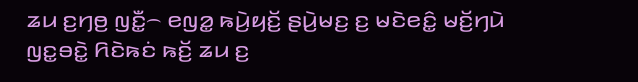ꤘꤣ ꤢ꤬ꤚꤥ꤬ ꤜꤢꤪ꤭꤮ ꤕꤜꤤ꤭ ꤒꤣꤧ꤬ꤟꤢꤩ꤬ ꤔꤣꤧ꤬ꤗꤢ꤬ ꤢ꤬ ꤗꤢꤧꤕꤢꤨ꤭ ꤗꤢꤩ꤬ꤚꤣꤧ ꤜꤢ꤭ꤋꤢꤧ꤭ ꤖꤢꤧꤒꤢꤦ ꤒꤢꤩ꤬ ꤘꤣ ꤢ꤬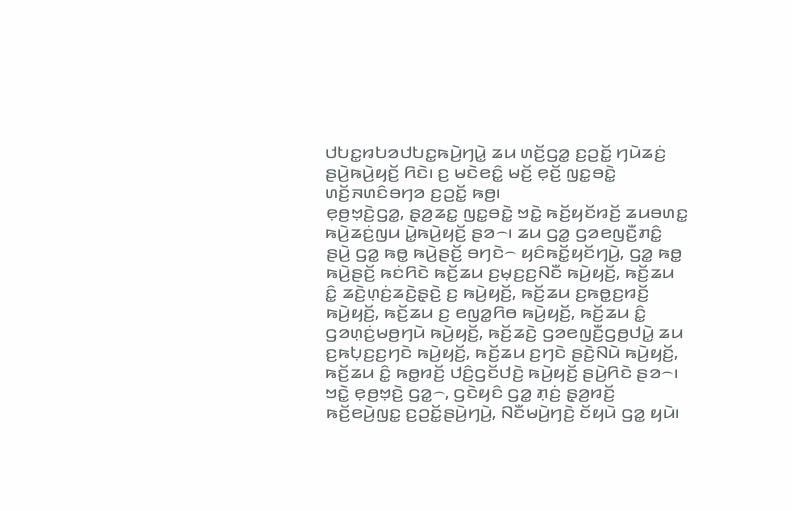ꤓꤝꤢ꤭ꤙꤝꤤꤓꤝꤢ꤭ꤒꤣꤧ꤬ꤚꤣꤧ꤭ ꤘꤣ ꤛꤢꤩ꤬ꤞꤤ꤭ ꤢ꤬ꤑꤢꤩ꤭ ꤚꤣꤧꤘꤢꤦ꤬ ꤔꤣꤧ꤬ꤒꤣꤧ꤬ꤟꤢꤩ꤬ ꤖꤢꤧ꤯ ꤢ꤬ ꤗꤢꤧꤕꤢꤨ꤭ ꤗꤢꤩ꤬ ꤕ꤫ꤢꤩ꤬ ꤜꤢ꤭ꤋꤢꤧ꤭ ꤛꤢꤩ꤬ꤏꤛꤢꤨꤋꤚꤤ ꤢ꤬ꤑꤢꤩ꤭ ꤒꤥ꤬꤯
ꤕ꤫ꤥ꤬ꤠ꤫ꤢꤧ꤬ꤞꤤ꤭, ꤔ꤫ꤤ꤬ꤘꤢ꤭ ꤜꤢ꤭ꤋꤢꤧ꤭ ꤠꤢꤧ꤭ ꤒꤢꤩ꤬ꤟꤢꤩꤙꤢꤩ꤬ ꤘꤣꤋꤛꤢ꤭ ꤒꤣꤧ꤬ꤘꤢꤦ꤬ꤜꤣ ꤣꤧ꤭ꤒꤣꤧ꤬ꤟꤢꤩ꤬ ꤔꤤ꤮꤯ ꤘꤣ ꤞꤤ꤭ ꤞꤤꤕꤜꤢꤪ꤬ꤊꤢꤨ꤭ ꤔꤣꤧ꤬ ꤞꤤ꤭ ꤒꤥ꤭ ꤒꤣꤧ꤬ꤔꤢꤩ꤬ ꤋꤚꤢꤧ꤮ ꤟꤢꤨꤒꤢꤩ꤭ꤟꤢꤩꤚꤣꤧ꤬, ꤞꤤ꤭ ꤒꤥ꤭ ꤒꤣꤧ꤬ꤔꤢꤩ꤬ ꤒꤢꤦꤖꤢꤧ ꤒꤢꤩ꤬ꤘꤣ ꤢ꤬ꤗ꤫ꤢ꤬ꤢ꤬ꤡꤢꤪ ꤒꤣꤧ꤬ꤟꤢꤩ꤬, ꤒꤢꤩ꤬ꤘꤣ ꤢꤨ꤭ ꤘꤢꤧ꤬ꤛ꤫ꤢꤦ꤬ꤘꤢꤧ꤬ꤔ꤫ꤢꤧ꤬ ꤢ꤬ ꤒꤣꤧ꤬ꤟꤢꤩ꤬, ꤒꤢꤩ꤬ꤘꤣ ꤢ꤬ꤒꤥ꤭ꤢ꤬ꤙꤢꤩ꤬ ꤒꤣꤧ꤬ꤟꤢꤩ꤬, ꤒꤢꤩ꤬ꤘꤣ ꤢ꤬ ꤕꤜꤤ꤭ꤖꤥ ꤒꤣꤧ꤬ꤟꤢꤩ꤬, ꤒꤢꤩ꤬ꤘꤣ ꤢꤨ꤭ ꤞꤤꤛ꤫ꤢꤦ꤬ꤗꤥ꤬ꤚꤣꤧ ꤒꤣꤧ꤬ꤟꤢꤩ꤬, ꤒꤢꤩ꤬ꤘꤢꤧ꤬ ꤞꤤꤕꤜꤢꤪ꤬ꤞꤥ꤬ꤓꤣꤧ꤭ ꤘꤣ ꤢ꤬ꤒꤝ꤫ꤢ꤬ꤢ꤬ꤚꤢꤧ ꤒꤣꤧ꤬ꤟꤢꤩ꤬, ꤒꤢꤩ꤬ꤘꤣ ꤢ꤬ꤚꤢꤧ ꤔꤢꤧ꤬ꤡꤣꤧ ꤒꤣꤧ꤬ꤟꤢꤩ꤬, ꤒꤢꤩ꤬ꤘꤣ ꤢꤨ꤭ ꤒꤥ꤭ꤙꤢꤩ꤬ ꤓꤢꤨ꤬ꤞꤢꤩꤓꤢꤧ꤬ ꤒꤣꤧ꤬ꤟꤢꤩ꤬ ꤔꤣꤧ꤬ꤖꤢꤧ ꤔꤤ꤮꤯
ꤠꤢꤧ꤭ ꤕ꤫ꤥ꤬ꤠ꤫ꤢꤧ꤬ ꤞꤤ꤭꤮, ꤞꤢꤧꤟꤢꤨ ꤞꤤ꤭ ꤊ꤫ꤢꤦ꤬ ꤔ꤫ꤤ꤬ꤙꤢꤩ꤬ ꤒꤢꤩ꤬ꤕꤣꤧ꤬ꤜꤢ꤭ ꤢ꤬ꤑꤢꤩ꤭ꤔꤣꤧ꤬ꤚꤣꤧ꤬, ꤡꤢꤪꤗꤣꤧ꤬ꤚꤢꤧ꤬ ꤢꤩꤟꤣꤧ ꤞꤤ꤭ ꤟꤣꤧ꤯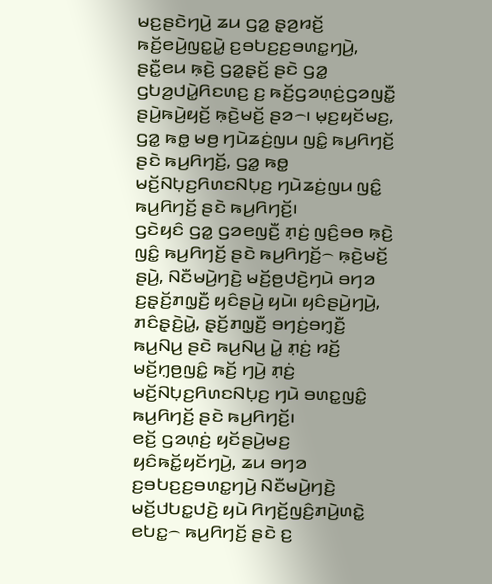ꤗꤢ꤬ꤔꤢꤧꤚꤣꤧ꤬ ꤘꤣ ꤞꤤ꤭ ꤔ꤫ꤤ꤬ꤙꤢꤩ꤬ ꤒꤢꤩ꤬ꤕꤣꤧ꤬ꤜꤢ꤭ꤣꤧ꤭ ꤢ꤬ꤋꤝꤢ꤬ꤢ꤬ꤋꤛꤢ꤭ꤚꤣꤧ꤬, ꤔꤢꤪ꤭ꤕꤣ ꤒ꤫ꤢꤧ꤬ ꤞꤤ꤭ꤔ꤫ꤢꤩ꤬ ꤔꤢꤧ ꤞꤤ꤭ ꤞꤝꤤ꤬ꤓꤣꤧ꤭ꤖꤢꤛꤢ꤬ ꤢ꤬ ꤒꤢꤩ꤬ꤞꤤꤛ꤫ꤢꤦ꤬ꤞꤤꤜꤢꤪ꤭ ꤔꤣꤧ꤬ꤒꤣꤧ꤬ꤟꤢꤩ꤬ ꤒ꤫ꤢꤧ꤬ꤗꤢꤩ꤬ ꤔꤤ꤮꤯ ꤗ꤫ꤢ꤬ꤟꤢꤩꤗꤢ꤬, ꤞꤤ꤭ ꤒꤥ꤭ ꤗꤥ꤬ ꤚꤣꤧꤘꤢꤦ꤬ꤜꤣ ꤜꤢꤨ꤭ ꤒꤣ꤬ꤖꤚꤢꤩ꤬ ꤔꤢꤧ ꤒꤣ꤬ꤖꤚꤢꤩ꤬, ꤞꤤ꤭ ꤒꤥ꤭ ꤗꤢꤩ꤬ꤡꤝ꤫ꤢ꤬ꤖꤛꤢꤡꤝ꤫ꤢ꤬ ꤚꤣꤧꤘꤢꤦ꤬ꤜꤣ ꤜꤢꤨ꤭ ꤒꤣ꤬ꤖꤚꤢꤩ꤬ ꤔꤢꤧ ꤒꤣ꤬ꤖꤚꤢꤩ꤬꤯
ꤞꤢꤧꤟꤢꤨ ꤞꤤ꤭ ꤞꤤꤕꤜꤢꤪ꤬ ꤊ꤫ꤢꤦ꤬ ꤜꤢꤨ꤬ꤋꤥ ꤒ꤫ꤢꤧ꤬ ꤜꤢꤨ꤭ ꤒꤣ꤬ꤖꤚꤢꤩ꤬ ꤔꤢꤧ ꤒꤣ꤬ꤖꤚꤢꤩ꤬꤮ ꤒ꤫ꤢꤧ꤬ꤗꤢꤩ꤬ ꤔꤣꤧ꤬, ꤡꤢꤪꤗꤣꤧ꤬ꤚꤢꤧ꤬ ꤗꤢꤩ꤬ꤥ꤬ꤓꤢꤧ꤬ꤚꤣꤧ ꤋꤚꤤ ꤢ꤬ꤔ꤫ꤢꤩ꤬ꤊꤜ꤫ꤢꤪ꤬ ꤟꤢꤨꤔꤣꤧ꤬ ꤟꤣꤧ꤯ ꤟꤢꤨꤔꤣꤧ꤬ꤚꤣꤧ꤬, ꤊꤢꤨꤔ꤫ꤢꤧ꤬ꤣꤧ꤭, ꤔ꤫ꤢꤩ꤬ꤊꤜ꤫ꤢꤪ꤬ ꤋꤚꤢꤦ꤬ꤋꤚ꤫ꤢꤪ꤬ ꤒꤣ꤬ꤡꤣ꤬ ꤔꤢꤧ ꤒꤣ꤬ꤡꤣ꤬ ꤣꤧ꤭ ꤊ꤫ꤢꤦ꤬ ꤙꤢꤩ꤬ ꤗꤢꤩ꤬ꤚ꤫ꤥ꤬ꤜꤢꤨ꤭ ꤒꤢꤩ꤬ ꤚꤣꤧ꤬ ꤊ꤫ꤢꤦ꤬ ꤗꤢꤩ꤬ꤡꤝ꤫ꤢ꤬ꤖꤛꤢꤡꤝ꤫ꤢ꤬ ꤚꤣꤧ ꤋꤛꤢ꤭ꤜꤢꤨ꤭ ꤒꤣ꤬ꤖꤚꤢꤩ꤬ ꤔꤢꤧ ꤒꤣ꤬ꤖꤚꤢꤩ꤬꤯
ꤕꤢꤩ꤬ ꤞꤤꤛ꤫ꤢꤦ꤬ ꤟꤢꤩꤔꤣꤧ꤬ꤗꤢ꤬ ꤟꤢꤨꤒꤢꤩ꤭ꤟꤢꤩꤚꤣꤧ꤬, ꤘꤣ ꤋꤚꤤ ꤢ꤬ꤋꤝꤢ꤬ꤢ꤬ꤋꤛꤢ꤭ꤚꤣꤧ꤬ ꤡꤢꤪꤗꤣꤧ꤬ꤚꤢꤧ꤬ ꤗꤢꤩ꤬ꤓꤝꤢ꤭ꤓꤢꤧ꤬ ꤟꤣꤧ ꤖꤚꤢꤩ꤬ꤜꤢꤨ꤬ꤊꤣꤧ꤬ꤛꤢꤧ꤭ ꤕꤝꤢ꤭꤮ ꤒꤣ꤬ꤖꤚꤢꤩ꤬ ꤔꤢꤧ ꤢ꤬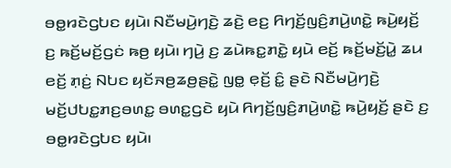ꤋꤥ꤭ꤙꤢꤧꤞꤝꤢ ꤟꤣꤧ꤯ ꤡꤢꤪꤗꤣꤧ꤬ꤚꤢꤧ꤬ ꤘꤢꤧ꤬ ꤕꤢ꤬ ꤖꤚꤢꤩ꤬ꤜꤢꤨ꤬ꤊꤣꤧ꤬ꤛꤢꤧ꤭ ꤒꤣꤧ꤬ꤟꤢꤩ꤬ ꤢ꤬ ꤒꤢꤩ꤬ꤗꤢꤩ꤬ꤞꤢꤦ ꤒꤥ꤬ ꤟꤣꤧ꤯ ꤚꤣꤧ꤬ ꤢ꤬ ꤘꤣꤧꤒꤢ꤭ꤊꤢꤧ꤭ ꤟꤣꤧ ꤕꤢꤩ꤬ ꤒꤢꤩ꤬ꤗꤢꤩ꤬ꤣꤧ꤭ ꤘꤣ ꤕꤢꤩ꤬ ꤊ꤫ꤢꤦ꤬ ꤡꤝꤢ ꤟꤢꤩꤏꤥ꤬ꤘꤥ꤬ꤔꤢꤧ꤭ ꤜꤥ꤭ ꤕ꤫ꤢꤩ꤬ ꤢꤨ꤭ ꤔꤢꤧ ꤡꤢꤪꤗꤣꤧ꤬ꤚꤢꤧ꤬ ꤗꤢꤩ꤬ꤓꤝꤢ꤭ꤊꤢ꤬ꤋꤛꤢ꤭ ꤋꤛꤢ꤭ꤞꤢꤧ ꤟꤣꤧ ꤖꤚꤢꤩ꤬ꤜꤢꤨ꤬ꤊꤣꤧ꤬ꤛꤢꤧ꤭ ꤒꤣꤧ꤬ꤟꤢꤩ꤬ ꤔꤢꤧ ꤢ꤬ ꤋꤥ꤭ꤙꤢꤧꤞꤝꤢ ꤟꤣꤧ꤯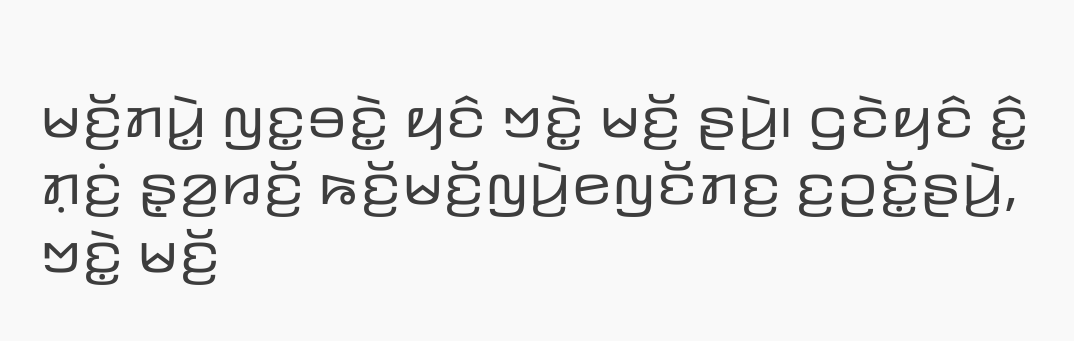ꤗꤢꤩ꤬ꤊꤣꤧ꤭ ꤜꤢ꤭ꤋꤢꤧ꤭ ꤟꤢꤨ ꤠꤢꤧ꤭ ꤗꤢꤩ꤬ ꤔꤣꤧ꤬꤯ ꤞꤢꤧꤟꤢꤨ ꤢꤨ꤭ ꤊ꤫ꤢꤦ꤬ ꤔ꤫ꤤ꤬ꤙꤢꤩ꤬ ꤒꤢꤩ꤬ꤗꤢꤩ꤬ꤜꤣꤧ꤬ꤕꤜꤢꤩꤊꤢ꤬ ꤢ꤬ꤑꤢꤩ꤭ꤔꤣꤧ꤬, ꤠꤢꤧ꤭ ꤗꤢꤩ꤬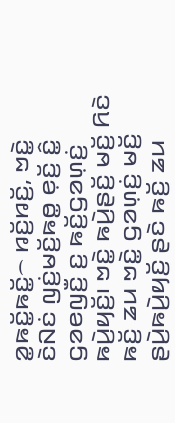ꤤ꤭ꤒꤢꤩ꤭ꤒꤢꤩ꤭꤮ ꤙꤢꤩ꤬ꤙꤢꤩ꤬, ꤠꤢꤧ꤭ ꤢꤧꤡꤢꤦ ꤜꤢꤦ꤬ꤗꤢꤩ꤬ꤒꤥ꤭ ꤕ꤫ꤢꤩ꤬ ꤢꤨ꤭ ꤞꤤꤕꤜꤢꤪ꤬ ꤢ꤬ ꤒꤢꤩ꤬ꤞꤤꤛ꤫ꤢꤦ꤬ ꤒꤣꤧ꤬ꤟꤢꤩ꤬꤯ ꤠꤢꤧ꤭ ꤒꤣꤧ꤬ꤔꤢꤩ꤬ ꤗꤢꤩ꤬ ꤖꤢꤧ ꤒꤢꤩ꤬ ꤘꤣ ꤠꤢꤧ꤭ ꤞꤤꤛ꤫ꤢꤦ꤬ ꤗꤢꤩ꤬ ꤔꤣꤧ꤬ꤒꤣꤧ꤬ꤟꤢꤩ꤬ ꤔꤢꤧ ꤒꤢꤩ꤬ ꤘꤣ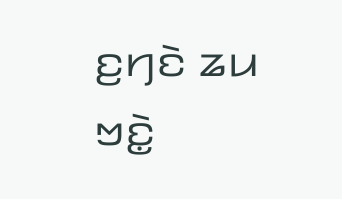ꤢ꤬ꤚꤢꤧ ꤘꤣ ꤠꤢꤧ꤭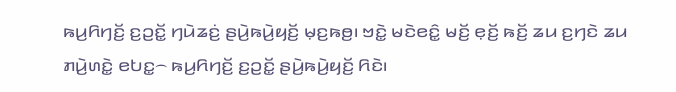ꤒꤣ꤬ꤖꤚꤢꤩ꤬ ꤢ꤬ꤑꤢꤩ꤭ ꤚꤣꤧꤘꤢꤦ꤬ ꤔꤣꤧ꤬ꤒꤣꤧ꤬ꤟꤢꤩ꤬ ꤗ꤫ꤢ꤬ꤒꤥ꤬꤯ ꤠꤢꤧ꤭ ꤗꤢꤧꤕꤢꤨ꤭ ꤗꤢꤩ꤬ ꤕ꤫ꤢꤩ꤬ ꤒꤢꤩ꤬ ꤘꤣ ꤢ꤬ꤚꤢꤧ ꤘꤣ ꤊꤣꤧ꤬ꤛꤢꤧ꤭ ꤕꤝꤢ꤭꤮ ꤒꤣ꤬ꤖꤚꤢꤩ꤬ ꤢ꤬ꤑꤢꤩ꤭ ꤔꤣꤧ꤬ꤒꤣꤧ꤬ꤟꤢꤩ꤬ ꤖꤢꤧ꤯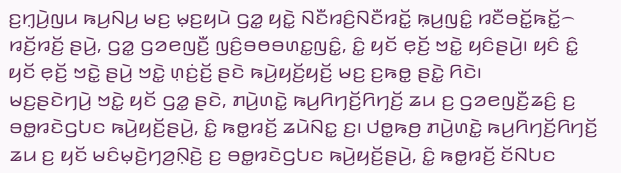ꤢ꤬ꤚ꤫ꤣꤧ꤬ꤜꤣ ꤒꤣ꤬ꤡꤣ꤬ ꤗꤢ꤬ ꤗ꤫ꤢ꤬ꤟꤣꤧ ꤞꤤ꤭ ꤟꤢꤧ꤭ ꤡꤢꤪꤙꤢꤨ꤬ꤡꤢꤪꤙꤢꤩ꤭ ꤒ꤫ꤣ꤬ꤜꤢꤨ꤭ ꤙꤢꤪꤋꤢꤩ꤭ꤒꤢꤩ꤭꤮ ꤙꤢꤩ꤬ꤙꤢꤩ꤬ ꤔꤣꤧ꤬, ꤞꤤ꤭ ꤞꤤꤕꤜꤢꤪ꤬ ꤜꤢꤨ꤬ꤋꤥꤋꤛꤢ꤭ꤜꤢꤨ꤭, ꤢꤨ꤭ ꤟꤢꤩ ꤕ꤫ꤢꤩ꤬ ꤠꤢꤧ꤭ ꤟꤢꤨꤔꤣꤧ꤬꤯ ꤟꤢꤨ ꤢꤨ꤭ ꤟꤢꤩ ꤕ꤫ꤢꤩ꤬ ꤠꤢꤧ꤭ ꤔꤣꤧ꤬ ꤠꤢꤧ꤭ ꤛ꤫ꤢꤦ꤬ꤢꤩ꤬ ꤔꤢꤧ ꤒꤣꤧ꤬ꤟꤢꤩ꤬ꤟꤢꤩ꤬ ꤗꤢ꤬ ꤢ꤬ꤒꤥ꤭ ꤔꤢꤧ꤭ ꤖꤢꤧ꤯
ꤗꤢ꤬ꤔꤢꤧꤚꤣꤧ꤬ ꤠꤢꤧ꤭ ꤟꤢꤩ ꤞꤤ꤭ ꤔꤢꤧ, ꤊꤣꤧ꤬ꤛꤢꤧ꤭ ꤒꤣ꤬ꤖꤚꤢꤩ꤬ꤖꤚꤢꤩ꤬ ꤘꤣ ꤢ꤬ ꤞꤤꤕꤜꤢꤪ꤬ꤘꤢꤨ꤬ ꤢ꤬ ꤋꤥ꤭ꤙꤢꤧꤞꤝꤢ ꤒꤣꤧ꤬ꤟꤢꤩ꤬ꤔꤣꤧ꤬, ꤢꤨ꤭ ꤒꤥ꤭ꤙꤢꤩ꤬ ꤘꤣꤧꤡꤢ꤭ ꤢ꤬꤯ ꤓꤥ꤭ꤒꤥ꤬ ꤊꤣꤧ꤬ꤛꤢꤧ꤭ ꤒꤣ꤬ꤖꤚꤢꤩ꤬ꤖꤚꤢꤩ꤬ ꤘꤣ ꤢ꤬ ꤟꤢꤩ ꤗꤢꤨꤗ꤫ꤢꤧ꤬ꤚꤤ꤬ꤡ꤫ꤢꤧ꤬ ꤢ꤬ ꤋꤥ꤭ꤙꤢꤧꤞꤝꤢ ꤒꤣꤧ꤬ꤟꤢꤩ꤬ꤔꤣꤧ꤬, ꤢꤨ꤭ ꤒꤥ꤭ꤙꤢꤩ꤬ ꤢꤩꤡꤝꤢ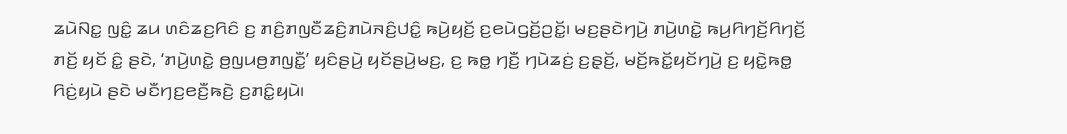ꤘꤣꤧꤡꤢ꤭ ꤜꤢꤨ꤭ ꤘꤣ ꤛꤢꤨꤘꤢ꤬ꤖꤢꤨ ꤢ꤬ ꤊꤢꤨ꤬ꤊꤜꤢꤪꤘꤢꤨ꤬ꤊꤣꤧꤏꤢꤨ꤬ꤓꤢꤨ꤭ ꤒꤣꤧ꤬ꤟꤢꤩ꤬ ꤢ꤬ꤕꤣꤧꤞꤢꤩ꤬ꤑꤢꤩ꤭꤯ ꤗꤢ꤬ꤔꤢꤧꤚꤣꤧ꤬ ꤊꤣꤧ꤬ꤛꤢꤧ꤭ ꤒꤣ꤬ꤖꤚꤢꤩ꤬ꤖꤚꤢꤩ꤬ ꤊꤢꤩ꤬ ꤟꤢꤩ ꤢꤨ꤭ ꤔꤢꤧ, ‘ꤊꤣꤧ꤬ꤛꤢꤧ꤭ ꤥ꤬ꤜꤣꤥ꤬ꤊꤜꤢꤪ꤭’ ꤟꤢꤨꤔꤣꤧ꤬ ꤟꤢꤩꤔꤣꤧ꤬ꤗꤢ꤬, ꤢ꤬ ꤒꤥ꤭ ꤚꤢꤪ꤬ ꤚꤣꤧꤘꤢꤦ꤬ ꤢ꤬ꤔ꤫ꤢꤩ꤬, ꤗꤢꤩ꤬ꤒꤢꤩ꤭ꤟꤢꤩꤚꤣꤧ꤬ ꤢ꤬ ꤟꤢꤧ꤭ꤒꤥ꤭ ꤖꤢꤦ꤬ꤟꤣꤧ ꤔꤢꤧ ꤗꤢꤪꤚꤢ꤬ꤕꤢꤪ꤬ꤒꤢꤧ꤬ ꤢ꤬ꤊꤢꤨ꤭ꤟꤣꤧ꤯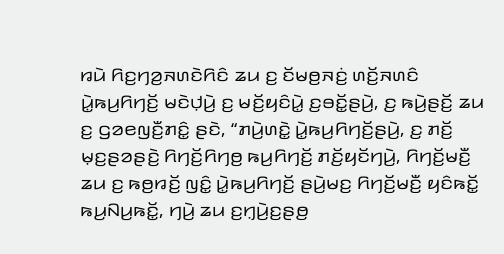ꤙꤣꤧ ꤖꤢ꤬ꤚꤤ꤬ꤏꤛꤢꤧꤖꤢꤨ ꤘꤣ ꤢ꤬ ꤢꤩꤗꤥ꤬ꤏꤢꤦ꤬ ꤛꤢꤩ꤬ꤏꤛꤢꤨ ꤣꤧ꤭ꤒꤣ꤬ꤖꤚꤢꤩ꤬ ꤗꤢꤧꤓ꤫ꤣꤧ꤬ ꤢ꤬ ꤗꤢꤩ꤬ꤟꤢꤨꤣꤧ꤭ ꤢ꤬ꤋꤢꤩ꤭ꤔꤣꤧ꤬, ꤢ꤬ ꤒꤣꤧ꤬ꤔꤢꤩ꤬ ꤘꤣ ꤢ꤬ ꤞꤤꤕꤜꤢꤪ꤬ꤊꤢꤨ꤭ ꤔꤢꤧ, “ꤊꤣꤧ꤬ꤛꤢꤧ꤭ ꤣꤧ꤭ꤒꤣ꤬ꤖꤚꤢꤩ꤬ꤔꤣꤧ꤬, ꤢ꤬ ꤊꤢꤩ꤬ ꤗ꤫ꤢ꤬ꤔꤤꤔꤢꤧ꤬ ꤖꤚꤢꤩ꤬ꤖꤚꤥ꤬ ꤒꤣ꤬ꤖꤚꤢꤩ꤬ ꤊꤢꤩ꤬ꤟꤢꤩꤚꤣꤧ꤬, ꤖꤚꤢꤩ꤬ꤗꤢꤪ꤬ ꤘꤣ ꤢ꤬ ꤒꤥ꤬ꤙꤢꤩ꤬ ꤜꤢꤨ꤭ ꤣꤧ꤭ꤒꤣ꤬ꤖꤚꤢꤩ꤬ ꤔꤣꤧ꤬ꤗꤢ꤬ ꤖꤚꤢꤩ꤬ꤗꤢꤪ꤬ ꤟꤢꤨꤒꤢꤩ꤭ ꤒꤣ꤬ꤡꤣ꤬ꤒꤢꤩ꤭, ꤚꤣꤧ꤬ ꤘꤣ ꤢ꤬ꤚ꤫ꤣꤧ꤬ꤢ꤬ꤔꤥ꤬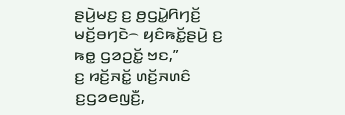ꤔꤣꤧ꤬ꤗꤢ꤬ ꤢ꤬ ꤥ꤬ꤞꤣꤧ꤭ꤖꤚꤢꤩ꤬ ꤗꤢꤩ꤬ꤋꤚꤢꤧ꤮ ꤟꤢꤨꤒꤢꤩ꤭ꤔꤣꤧ꤬ ꤢ꤬ ꤒꤥ꤭ ꤞꤤꤑꤢꤩ꤭ ꤠꤢ,”
ꤢ꤬ ꤙꤢꤩ꤬ꤏꤢꤩ꤭ ꤛꤢꤩ꤬ꤏꤛꤢꤨ ꤢ꤬ꤞꤤꤕꤜꤢꤪ꤬,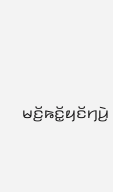ꤗꤢꤩ꤬ꤒꤢꤩ꤭ꤟꤢꤩꤚꤣꤧ꤬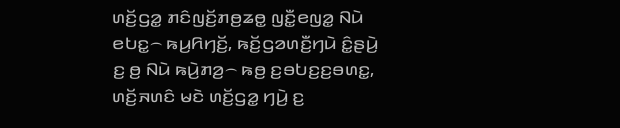ꤛꤢꤩ꤬ꤞꤤ꤭ ꤊꤢꤨꤜꤢꤩ꤬ꤊꤥ꤬ꤘꤥ꤭ ꤜꤢꤪ꤭ꤕꤜꤤ꤭ ꤡꤣꤧ ꤕꤝꤢ꤭꤮ ꤒꤣ꤬ꤖꤚꤢꤩ꤬, ꤒꤢꤩ꤬ꤞꤤꤛꤢꤪ꤬ꤚꤣꤧ ꤢꤨ꤭ꤔꤣꤧ꤬ ꤢ꤬ ꤥ꤬ ꤡꤣꤧ ꤒꤣꤧ꤬ꤊꤤ꤬꤮ ꤒꤥ꤬ ꤢ꤬ꤋꤝꤢ꤬ꤢ꤬ꤋꤛꤢ꤭, ꤛꤢꤩ꤬ꤏꤛꤢꤨ ꤗꤢꤧ ꤛꤢꤩ꤬ꤞꤤ꤭ ꤚꤣꤧ꤬ ꤢ꤬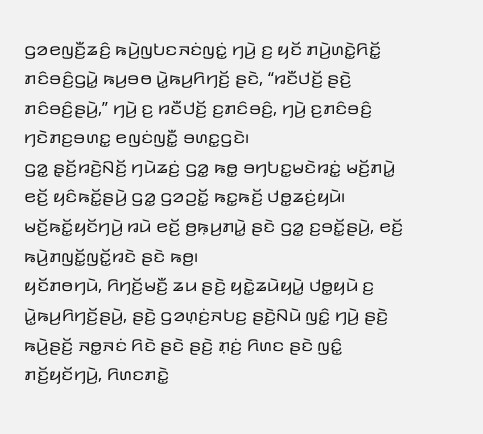ꤞꤤꤕꤜꤢꤪ꤬ꤘꤢꤨ꤬ ꤒꤣꤧ꤬ꤜꤝꤢꤏꤢꤦꤜꤢꤦ꤭ ꤚꤣꤧ꤬ ꤢ꤬ ꤟꤢꤩ ꤊꤣꤧ꤬ꤛꤢꤧ꤭ꤖꤢꤩ꤭ ꤊꤢꤨꤋꤢꤨ꤬ꤞꤣꤧ꤭ ꤒꤣ꤬ꤋꤥ ꤣꤧ꤭ꤒꤣ꤬ꤖꤚꤢꤩ꤬ ꤔꤢꤧ, “ꤙꤢꤪꤓꤢꤩ꤬ ꤔꤢꤧ꤬ ꤊꤢꤨꤋꤢꤨ꤬ꤔꤣꤧ꤬,” ꤚꤣꤧ꤬ ꤢ꤬ ꤙꤢꤪꤓꤢꤩ꤬ ꤢ꤬ꤊꤢꤨꤋꤢꤨ꤬, ꤚꤣꤧ꤬ ꤢ꤬ꤊꤢꤨꤋꤢꤨ꤬ ꤚꤢꤧꤊꤢ꤬ꤋꤛꤢ꤭ ꤕꤜꤢꤦꤜꤢꤪ꤭ ꤋꤛꤢ꤭ꤞꤢꤧ꤯
ꤞꤤ꤭ ꤔ꤫ꤢꤩ꤬ꤙꤢꤧ꤬ꤡꤢꤩ꤬ ꤚꤣꤧꤘꤢꤦ꤬ ꤞꤤ꤭ ꤒꤥ꤭ ꤋꤚꤝꤢ꤭ꤗꤢꤧꤙꤢꤦ꤭ ꤗꤢꤩ꤬ꤊꤣꤧ꤭ ꤕꤢꤩ꤬ ꤟꤢꤨꤒꤢꤩ꤭ꤔꤣꤧ꤬ ꤞꤤ꤭ ꤞꤤꤑꤢꤩ꤭ ꤒꤢ꤭ꤒꤢꤩ꤬ ꤓꤥ꤭ꤘꤢꤦ꤬ꤟꤣꤧ꤯ ꤗꤢꤩ꤬ꤒꤢꤩ꤭ꤟꤢꤩꤚꤣꤧ꤬ ꤙꤣꤧ ꤕꤢꤩ꤬ ꤥ꤬ꤒ꤫ꤣ꤬ꤊꤣꤧ꤭ ꤔꤢꤧ ꤞꤤ꤭ ꤢ꤬ꤋꤢꤩ꤭ꤔꤣꤧ꤬, ꤕꤢꤩ꤬ ꤒꤣꤧ꤬ꤊꤜꤢꤩ꤭ꤜꤢꤩ꤭ꤙꤢꤧ ꤔꤢꤧ ꤒꤥ꤬꤯
ꤟꤢꤩꤊꤥꤚꤣꤧ, ꤖꤚꤢꤩ꤬ꤗꤢꤪ꤬ ꤘꤣ ꤔꤢꤧ꤬ ꤟꤢꤧ꤭ꤘꤣꤧꤟꤣꤧ꤭ ꤓꤥ꤭ꤟꤣꤧ ꤢ꤬ ꤣꤧ꤭ꤒꤣ꤬ꤖꤚꤢꤩ꤬ꤔꤣꤧ꤬, ꤔꤢꤧ꤬ ꤞꤤꤛ꤫ꤢꤦ꤬ꤏꤝꤢ꤬ ꤔꤢꤧ꤬ꤡꤣꤧ ꤜꤢꤨ꤭ ꤚꤣꤧ꤬ ꤔꤢꤧ꤬ ꤒꤣꤧ꤬ꤔꤢꤩ꤬ ꤏꤥ꤭ꤏꤢꤦ ꤖꤢꤧ ꤔꤢꤧ ꤔꤢꤧ꤬ ꤊ꤫ꤢꤦ꤬ ꤖꤛꤢ ꤔꤢꤧ ꤜꤢꤨ꤭ ꤊꤢꤩ꤬ꤟꤢꤩꤚꤣꤧ꤬, ꤖꤛꤢꤊꤢꤧ꤭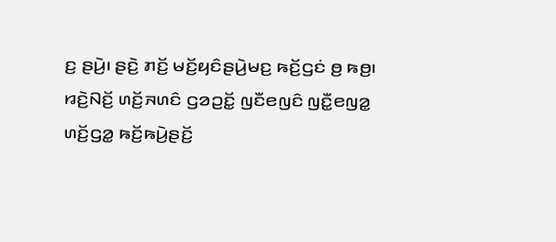ꤢ꤬ ꤔꤣꤧ꤬꤯ ꤔꤢꤧ꤬ ꤊꤢꤩ꤬ ꤗꤢꤩ꤬ꤟꤢꤨꤔꤣꤧ꤬ꤗꤢ꤬ ꤒꤢꤩ꤬ꤞꤢꤦ ꤥ꤬ ꤒꤥ꤬꤯
ꤙꤢꤧ꤬ꤡꤢꤩ꤬ ꤛꤢꤩ꤬ꤏꤛꤢꤨ ꤞꤤꤑꤢꤩ꤭ ꤜꤢꤪꤕꤜꤢꤨ ꤜꤢꤪ꤭ꤕꤜꤤ꤭ ꤛꤢꤩ꤬ꤞꤤ꤭ ꤒꤢꤩ꤬ꤒꤣꤧ꤬ꤔꤢꤩ꤬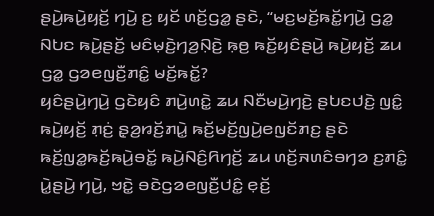ꤔꤣꤧ꤬ꤒꤣꤧ꤬ꤟꤢꤩ꤬ ꤚꤣꤧ꤬ ꤢ꤬ ꤟꤢꤩ ꤛꤢꤩ꤬ꤞꤤ꤭ ꤔꤢꤧ, “ꤗꤢ꤬ꤗꤢꤩ꤬ꤒꤢꤩ꤭ꤚꤣꤧ꤬ ꤞꤤ꤭ ꤡꤝꤢ ꤒꤣꤧ꤬ꤔꤢꤩ꤬ ꤗꤢꤨꤗ꤫ꤢꤧ꤬ꤚꤤ꤬ꤡ꤫ꤢꤧ꤬ ꤒ꤫ꤥ꤬ ꤒꤢꤩ꤬ꤟꤢꤨꤔꤣꤧ꤬ ꤒꤣꤧ꤬ꤟꤢꤩ꤬ ꤘꤣ ꤞꤤ꤭ ꤞꤤꤕꤜꤢꤪ꤬ꤊꤢꤨ꤭ ꤗꤢꤩ꤬ꤒꤢꤩ꤭?
ꤟꤢꤨꤔꤣꤧ꤬ꤚꤣꤧ꤬ ꤞꤢꤧꤟꤢꤨ ꤊꤣꤧ꤬ꤛꤢꤧ꤭ ꤘꤣ ꤡꤢꤪꤗꤣꤧ꤬ꤚꤢꤧ꤬ ꤔꤝꤢꤓꤢꤧ꤬ ꤜꤢꤨ꤭ ꤒꤣꤧ꤬ꤟꤢꤩ꤬ ꤊ꤫ꤢꤦ꤬ ꤔ꤫ꤤ꤬ꤙꤢꤩ꤬ꤊꤣꤧ꤭ ꤒꤢꤩ꤬ꤗꤢꤩ꤬ꤜꤣꤧ꤬ꤕꤜꤢꤩꤊꤢ꤬ ꤔꤢꤧ ꤒꤢꤩ꤬ꤜꤤ꤭ꤒꤢꤩ꤬ꤒꤣꤧ꤬ꤋꤢꤩ꤭ ꤒꤣꤧ꤬ꤡꤢꤨ꤬ꤖꤚꤢꤩ꤬ ꤘꤣ ꤛꤢꤩ꤬ꤏꤛꤢꤨꤋꤚꤤ ꤢ꤬ꤊꤢꤨ꤭ ꤣꤧ꤭ꤔꤣꤧ꤬ ꤚꤣꤧ꤬, ꤠꤢꤧ꤭ ꤋꤢꤧꤞꤤꤕꤜꤢꤪ꤬ꤓꤢꤨ꤭ ꤕ꤫ꤢꤩ꤬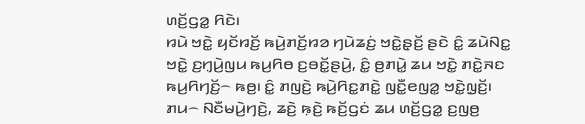ꤛꤢꤩ꤬ꤞꤤ꤭ ꤖꤢꤧ꤯
ꤙꤣꤧ ꤠꤢꤧ꤭ ꤟꤢꤩꤙꤢꤩ꤬ ꤒꤣꤧ꤬ꤊꤢꤩ꤬ꤙꤤ ꤚꤣꤧꤘꤢꤦ꤬ ꤠꤢꤧ꤭ꤔ꤫ꤢꤩ꤬ ꤔꤢꤧ ꤢꤨ꤭ ꤘꤣꤧꤡꤢ꤭ ꤠꤢꤧ꤭ ꤢ꤬ꤚ꤫ꤣꤧ꤬ꤜꤣ ꤒꤣ꤬ꤖꤥ ꤢ꤬ꤋꤢꤩ꤭ꤔꤣꤧ꤬, ꤢꤨ꤭ ꤥ꤬ꤊꤣꤧ꤭ ꤘꤣ ꤠꤢꤧ꤭ ꤊꤢꤧ꤭ꤏꤢ ꤒꤣ꤬ꤖꤚꤢꤩ꤬꤮ ꤒꤥ꤬꤯ ꤢꤨ꤭ ꤊꤜꤢꤧ꤬ ꤒꤣꤧ꤬ꤖꤢ꤭ꤊꤢꤧ꤭ ꤜꤢꤪ꤭ꤕꤜꤤ꤭ ꤠꤢꤧ꤭ꤜ꤫ꤢꤩ꤬꤯ ꤊꤣ꤮ ꤡꤢꤪꤗꤣꤧ꤬ꤚꤢꤧ꤬, ꤘꤢꤧ꤬ ꤒ꤫ꤢꤧ꤬ ꤒꤢꤩ꤬ꤞꤢꤦ ꤘꤣ ꤛꤢꤩ꤬ꤞꤤ꤭ ꤢ꤬ꤜꤥ꤬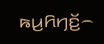ꤒꤣ꤬ꤖꤚꤢꤩ꤬꤮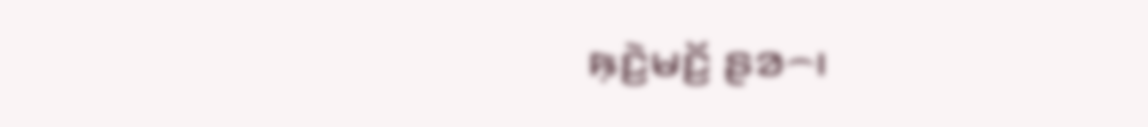ꤒ꤫ꤢꤧ꤬ꤗꤢꤩ꤬ ꤔꤤ꤮꤯